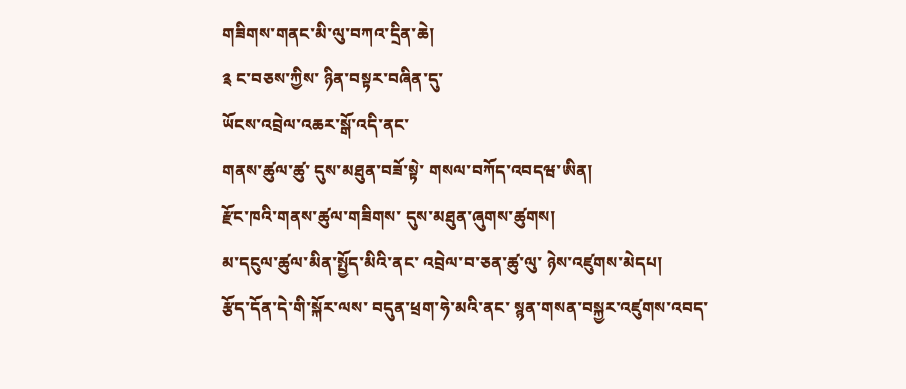གཟིགས་གནང་མི་ལུ་བཀའ་དྲིན་ཆེ།
༉ ང་བཅས་ཀྱིས་ ཉིན་བསྟར་བཞིན་དུ་
ཡོངས་འབྲེལ་འཆར་སྒོ་འདི་ནང་
གནས་ཚུལ་ཚུ་ དུས་མཐུན་བཟོ་སྟེ་ གསལ་བཀོད་འབདཝ་ཨིན།
རྫོང་ཁའི་གནས་ཚུལ་གཟིགས་ དུས་མཐུན་ཞུགས་ཚུགས།
མ་དངུལ་ཚུལ་མིན་སྤྱོད་མིའི་ནང་ འབྲེལ་བ་ཅན་ཚུ་ལུ་ ཉེས་འཛུགས་མེདཔ།
རྩོད་དོན་དེ་གི་སྐོར་ལས་ བདུན་ཕྲག་ཧེ་མའི་ནང་ སྙན་གསན་བསྐྱར་འཛུགས་འབད་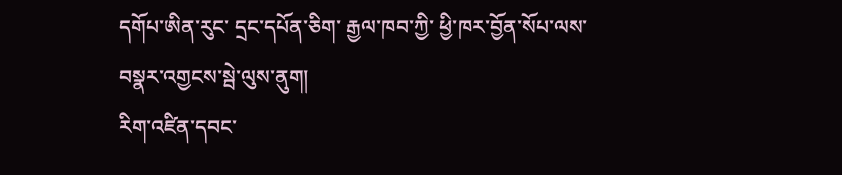དགོཔ་ཨིན་རུང་ དྲང་དཔོན་ཅིག་ རྒྱལ་ཁབ་ཀྱི་ ཕྱི་ཁར་བྱོན་སོཔ་ལས་ བསྣར་འགྱངས་སྦེ་ལུས་ནུག།
རིག་འཛིན་དབང་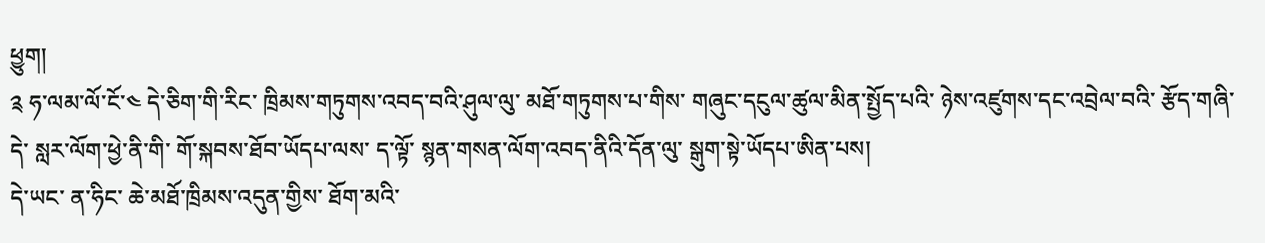ཕྱུག།
༉ ཧ་ལམ་ལོ་ངོ་༤ དེ་ཅིག་གི་རིང་ ཁྲིམས་གཏུགས་འབད་བའི་ཤུལ་ལུ་ མཐོ་གཏུགས་པ་གིས་ གཞུང་དངུལ་ཚུལ་མིན་སྤྱོད་པའི་ ཉེས་འཛུགས་དང་འབྲེལ་བའི་ རྩོད་གཞི་དེ་ སླར་ལོག་ཕྱེ་ནི་གི་ གོ་སྐབས་ཐོབ་ཡོདཔ་ལས་ ད་ལྟོ་ སྙན་གསན་ལོག་འབད་ནིའི་དོན་ལུ་ སྒུག་སྟེ་ཡོདཔ་ཨིན་པས།
དེ་ཡང་ ན་ཧིང་ ཆེ་མཐོ་ཁྲིམས་འདུན་གྱིས་ ཐོག་མའི་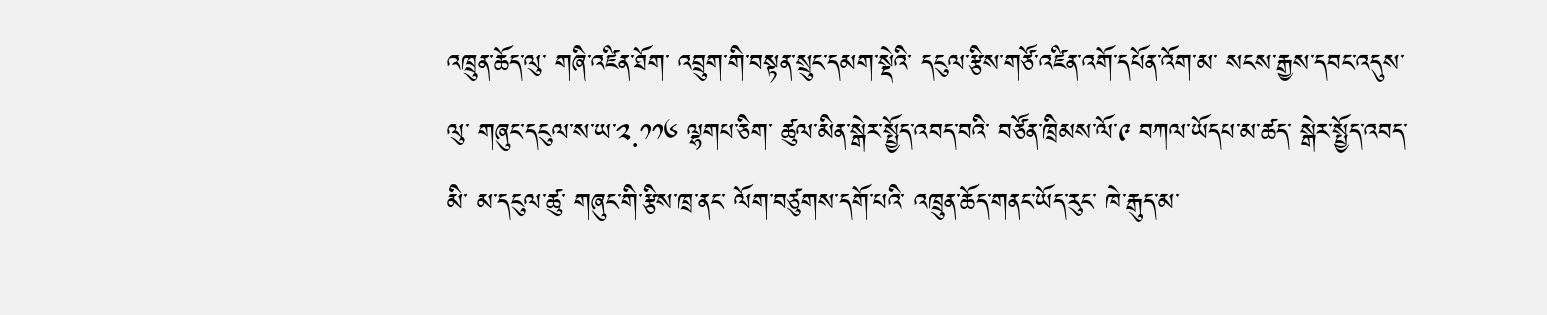འཁྲུན་ཆོད་ལུ་ གཞི་འཛིན་ཐོག་ འབྲུག་གི་བསྟན་སྲུང་དམག་སྡེའི་ དངུལ་རྩིས་གཙོ་འཛིན་འགོ་དཔོན་འོག་མ་ སངས་རྒྱས་དབང་འདུས་ལུ་ གཞུང་དངུལ་ས་ཡ་༢.༡༡༦ ལྷགཔ་ཅིག་ ཚུལ་མིན་སྒེར་སྤྱོད་འབད་བའི་ བཙོན་ཁྲིམས་ལོ་༩ བཀལ་ཡོདཔ་མ་ཚད་ སྒེར་སྤྱོད་འབད་མི་ མ་དངུལ་ཚུ་ གཞུང་གི་རྩིས་ཁྲ་ནང་ ལོག་བཙུགས་དགོ་པའི་ འཁྲུན་ཆོད་གནང་ཡོད་རུང་ ཁེ་རྒུད་མ་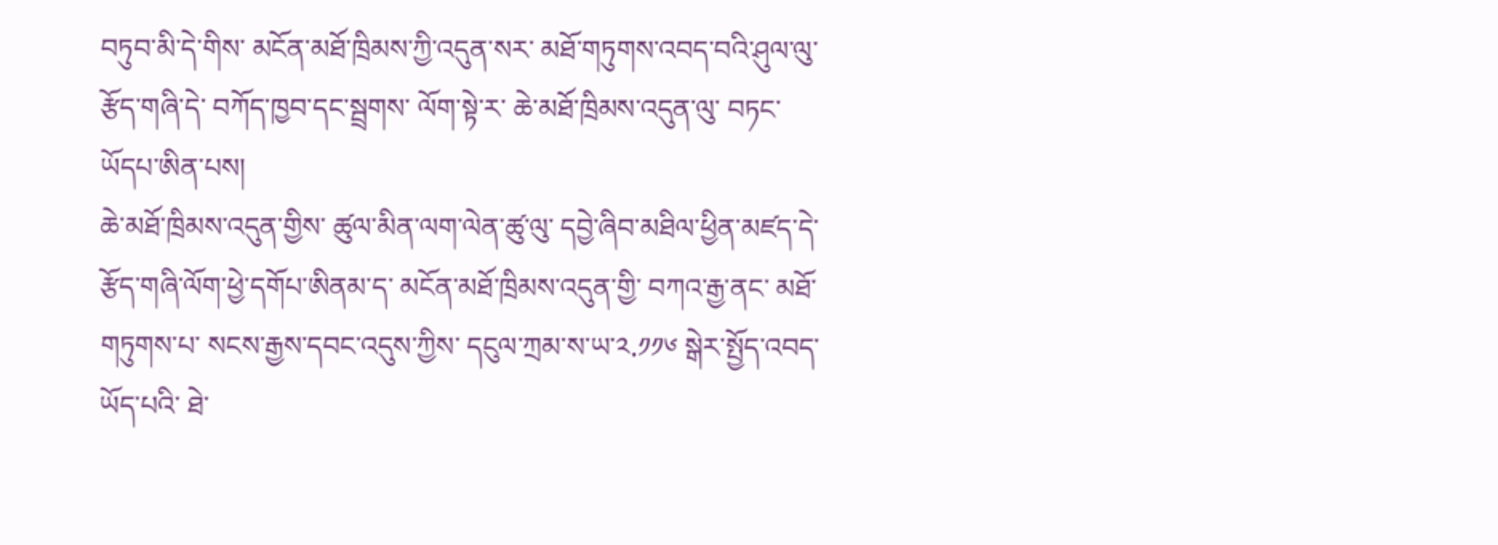བཏུབ་མི་དེ་གིས་ མངོན་མཐོ་ཁྲིམས་ཀྱི་འདུན་སར་ མཐོ་གཏུགས་འབད་བའི་ཤུལ་ལུ་ རྩོད་གཞི་དེ་ བཀོད་ཁྱབ་དང་སྦྲགས་ ལོག་སྟེ་ར་ ཆེ་མཐོ་ཁྲིམས་འདུན་ལུ་ བཏང་ཡོདཔ་ཨིན་པས།
ཆེ་མཐོ་ཁྲིམས་འདུན་གྱིས་ ཚུལ་མིན་ལག་ལེན་ཚུ་ལུ་ དབྱེ་ཞིབ་མཐིལ་ཕྱིན་མཛད་དེ་ རྩོད་གཞི་ལོག་ཕྱེ་དགོཔ་ཨིནམ་ད་ མངོན་མཐོ་ཁྲིམས་འདུན་གྱི་ བཀའ་རྒྱ་ནང་ མཐོ་གཏུགས་པ་ སངས་རྒྱས་དབང་འདུས་ཀྱིས་ དངུལ་ཀྲམ་ས་ཡ་༢.༡༡༦ སྒེར་སྤྱོད་འབད་ཡོད་པའི་ ཐེ་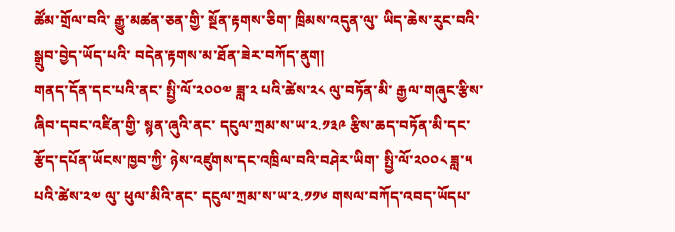ཚོམ་གྲོལ་བའི་ རྒྱུ་མཚན་ཅན་གྱི་ སྔོན་རྟགས་ཅིག་ ཁྲིམས་འདུན་ལུ་ ཡིད་ཆེས་རུང་བའི་ སྒྲུབ་བྱེད་ཡོད་པའི་ བདེན་རྟགས་མ་ཐོན་ཟེར་བཀོད་ནུག།
གནད་དོན་དང་པའི་ནང་ སྤྱི་ལོ་༢༠༠༧ ཟླ་༢ པའི་ཚེས་༢༨ ལུ་བཏོན་མི་ རྒྱལ་གཞུང་རྩིས་ཞིབ་དབང་འཛིན་གྱི་ སྙན་ཞུའི་ནང་ དངུལ་ཀྲམ་ས་ཡ་༢.༡༣༩ རྩིས་ཆད་བཏོན་མི་དང་ རྩོད་དཔོན་ཡོངས་ཁྱབ་ཀྱི་ ཉེས་འཛུགས་དང་འཁྲིལ་བའི་བཤེར་ཡིག་ སྤྱི་ལོ་༢༠༠༨ ཟླ་༥ པའི་ཚེས་༢༧ ལུ་ ཕུལ་མིའི་ནང་ དངུལ་ཀྲམ་ས་ཡ་༢.༡༡༦ གསལ་བཀོད་འབད་ཡོདཔ་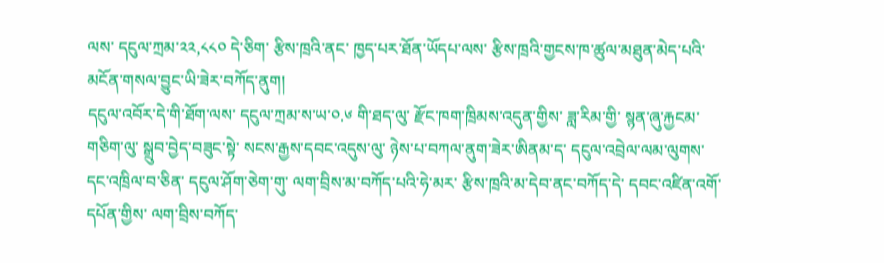ལས་ དངུལ་ཀྲམ་༢༢,༨༨༠ དེ་ཅིག་ རྩིས་ཁྲའི་ནང་ ཁྱད་པར་ཐོན་ཡོདཔ་ལས་ རྩིས་ཁྲའི་གྱངས་ཁ་ཚུལ་མཐུན་མེད་པའི་ མངོན་གསལ་བྱུང་ཡི་ཟེར་བཀོད་ནུག།
དངུལ་འབོར་དེ་གི་ཐོག་ལས་ དངུལ་ཀྲམ་ས་ཡ་༠.༦ གི་ཐད་ལུ་ རྫོང་ཁག་ཁྲིམས་འདུན་གྱིས་ ཟླ་རིམ་གྱི་ སྙན་ཞུ་རྐྱངམ་གཅིག་ལུ་ སྒྲུབ་བྱེད་བཟུང་སྟེ་ སངས་རྒྱས་དབང་འདུས་ལུ་ ཉེས་པ་བཀལ་ནུག་ཟེར་ཨིནམ་ད་ དངུལ་འབྲེལ་ལམ་ལུགས་དང་འཁྲིལ་བ་ཅིན་ དངུལ་ཤོག་ཅེག་གུ་ ལག་བྲིས་མ་བཀོད་པའི་ཧེ་མར་ རྩིས་ཁྲའི་མ་དེབ་ནང་བཀོད་དེ་ དབང་འཛིན་འགོ་དཔོན་གྱིས་ ལག་བྲིས་བཀོད་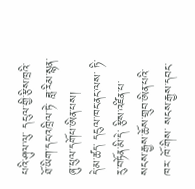པའི་ཤུལ་ལུ་ དངུལ་གྱི་རྩིས་ཁྲའི་ཐོ་ཡིག་དང་འཁྲིལ་ཏེ་ ཟླ་རིམ་སྙན་ཞུ་ཕུལ་དགོཔ་ཨིན་པས།
དེ་མ་ཚད་ དངུལ་ཁང་ནང་ལས་ ཏི་རུ་བཏོན་མི་དེ་ རྩིས་འཛིན་པ་ སངས་རྒྱས་ཆོས་གྲུབ་ཨིན་པའི་ཁར་ ཁོ་གིས་ སངས་རྒྱས་དབང་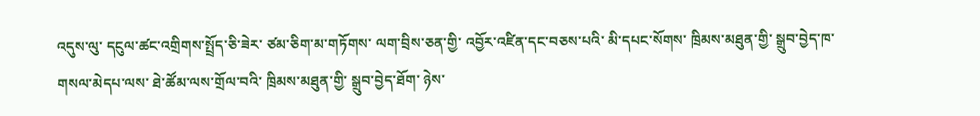འདུས་ལུ་ དངུལ་ཚང་འགྲིགས་སྤྲོད་ཅི་ཟེར་ ཙམ་ཅིག་མ་གཏོགས་ ལག་བྲིས་ཅན་གྱི་ འབྱོར་འཛིན་དང་བཅས་པའི་ མི་དཔང་སོགས་ ཁྲིམས་མཐུན་གྱི་ སྒྲུབ་བྱེད་ཁ་གསལ་མེདཔ་ལས་ ཐེ་ཚོམ་ལས་གྲོལ་བའི་ ཁྲིམས་མཐུན་གྱི་ སྒྲུབ་བྱེད་ཐོག་ ཉེས་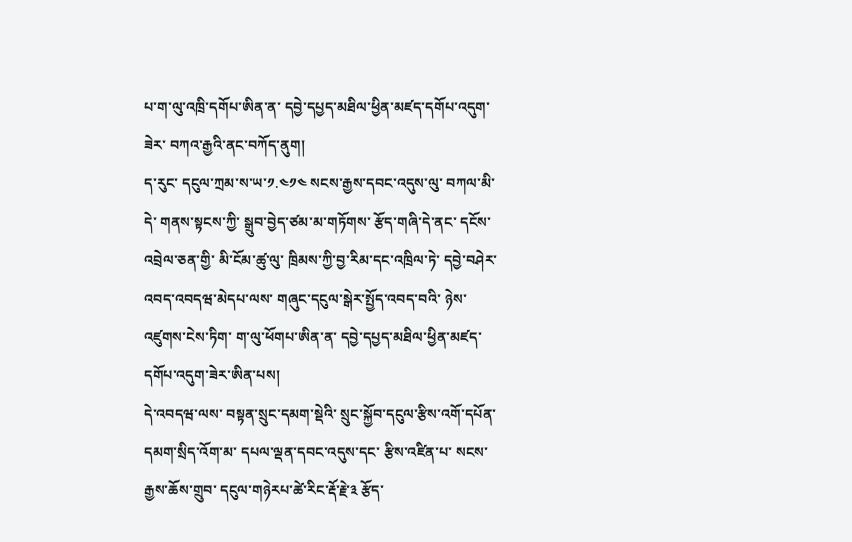པ་ག་ལུ་འཁྲི་དགོཔ་ཨིན་ན་ དབྱེ་དཔྱད་མཐིལ་ཕྱིན་མཛད་དགོཔ་འདུག་ཟེར་ བཀའ་རྒྱའི་ནང་བཀོད་ནུག།
ད་རུང་ དངུལ་ཀྲམ་ས་ཡ་༡.༤༡༤ སངས་རྒྱས་དབང་འདུས་ལུ་ བཀལ་མི་དེ་ གནས་སྟངས་ཀྱི་ སྒྲུབ་བྱེད་ཙམ་མ་གཏོགས་ རྩོད་གཞི་དེ་ནང་ དངོས་འབྲེལ་ཅན་གྱི་ མི་ངོམ་ཚུ་ལུ་ ཁྲིམས་ཀྱི་བྱ་རིམ་དང་འཁྲིལ་ཏེ་ དབྱེ་བཤེར་འབད་འབདཝ་མེདཔ་ལས་ གཞུང་དངུལ་སྒེར་སྤྱོད་འབད་བའི་ ཉེས་འཛུགས་ངེས་ཏིག་ ག་ལུ་ཕོགཔ་ཨིན་ན་ དབྱེ་དཔྱད་མཐིལ་ཕྱིན་མཛད་དགོཔ་འདུག་ཟེར་ཨིན་པས།
དེ་འབདཝ་ལས་ བསྟན་སྲུང་དམག་སྡེའི་ སྲུང་སྐྱོབ་དངུལ་རྩིས་འགོ་དཔོན་ དམག་སྲིད་འོག་མ་ དཔལ་ལྡན་དབང་འདུས་དང་ རྩིས་འཛིན་པ་ སངས་རྒྱས་ཆོས་གྲུབ་ དངུལ་གཉེརཔ་ཚེ་རིང་རྡོ་རྗེ་༣ རྩོད་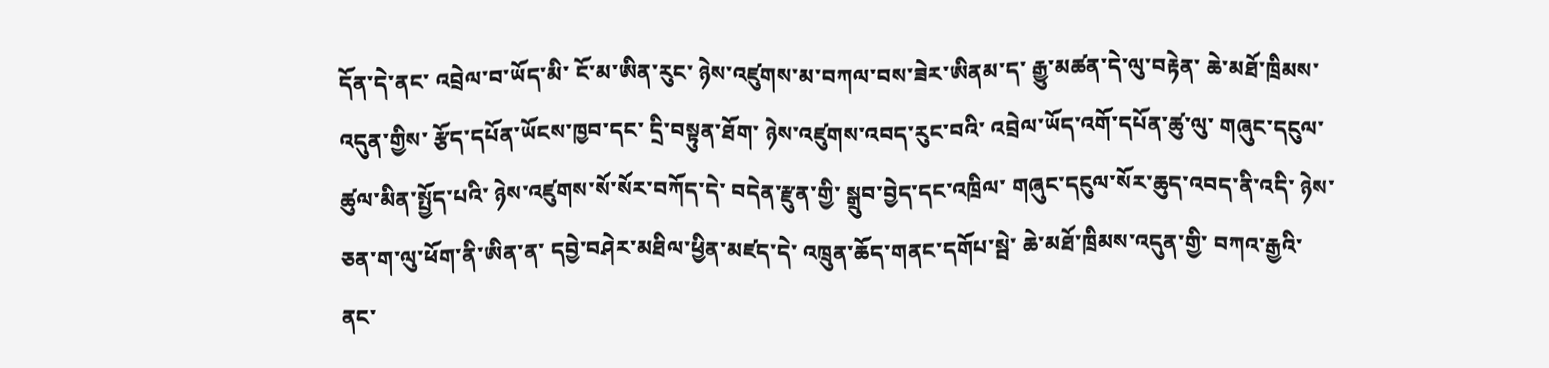དོན་དེ་ནང་ འབྲེལ་བ་ཡོད་མི་ ངོ་མ་ཨིན་རུང་ ཉེས་འཛུགས་མ་བཀལ་བས་ཟེར་ཨིནམ་ད་ རྒྱུ་མཚན་དེ་ལུ་བརྟེན་ ཆེ་མཐོ་ཁྲིམས་འདུན་གྱིས་ རྩོད་དཔོན་ཡོངས་ཁྱབ་དང་ དྲི་བསྟུན་ཐོག་ ཉེས་འཛུགས་འབད་རུང་བའི་ འབྲེལ་ཡོད་འགོ་དཔོན་ཚུ་ལུ་ གཞུང་དངུལ་ཚུལ་མིན་སྤྱོད་པའི་ ཉེས་འཛུགས་སོ་སོར་བཀོད་དེ་ བདེན་རྫུན་གྱི་ སྒྲུབ་བྱེད་དང་འཁྲིལ་ གཞུང་དངུལ་སོར་ཆུད་འབད་ནི་འདི་ ཉེས་ཅན་ག་ལུ་ཕོག་ནི་ཨིན་ན་ དབྱེ་བཤེར་མཐིལ་ཕྱིན་མཛད་དེ་ འཁྲུན་ཆོད་གནང་དགོཔ་སྦེ་ ཆེ་མཐོ་ཁྲིམས་འདུན་གྱི་ བཀའ་རྒྱའི་ནང་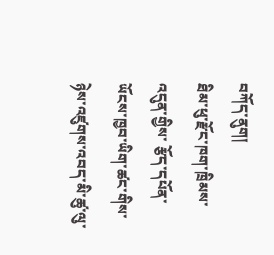བཀོད་ནུག།
ཐིམ་ཕུ་རྫོང་ཁག་ཁྲིམས་འདུན་གྱིས་ རྩོད་དཔོན་ཡོངས་ཁྱབ་ཡིག་ཚང་གིས་ ཉེས་འཛུགས་འབད་མི་ཚུ་ལུ་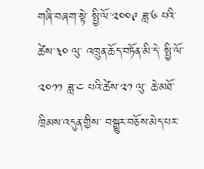གཞི་བཞག་སྟེ་ སྤྱི་ལོ་༢༠༠༩ ཟླ་༦ པའི་ཚེས་༣༠ ལུ་ འཁྲུན་ཆོད་བཏོན་མི་དེ་ སྤྱི་ལོ་༢༠༡༡ ཟླ་༤ པའི་ཚེས་༢༡ ལུ་ ཆེ་མཐོ་ཁྲིམས་འདུན་གྱིས་ བསྒྱུར་བཅོས་མེད་པར་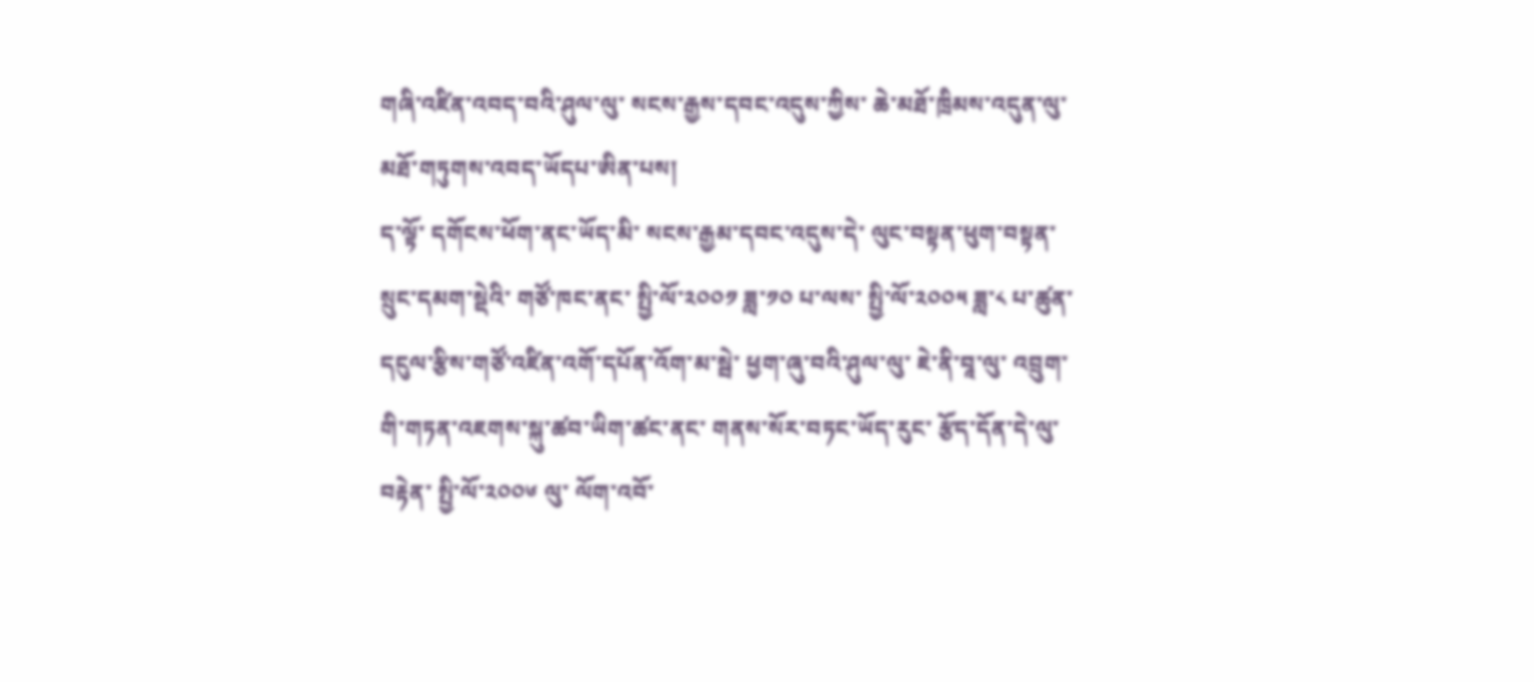གཞི་འཛིན་འབད་བའི་ཤུལ་ལུ་ སངས་རྒྱས་དབང་འདུས་ཀྱིས་ ཆེ་མཐོ་ཁྲིམས་འདུན་ལུ་ མཐོ་གཏུགས་འབད་ཡོདཔ་ཨིན་པས།
ད་ལྟོ་ དགོངས་ཕོག་ནང་ཡོད་མི་ སངས་རྒྱམ་དབང་འདུས་དེ་ ལུང་བསྟན་ཕུག་བསྟན་སྲུང་དམག་སྡེའི་ གཙོ་ཁང་ནང་ སྤྱི་ལོ་༢༠༠༡ ཟླ་༡༠ པ་ལས་ སྤྱི་ལོ་༢༠༠༥ ཟླ་༨ པ་ཚུན་ དངུལ་རྩིས་གཙོ་འཛིན་འགོ་དཔོན་འོག་མ་སྦེ་ ཕྱག་ཞུ་བའི་ཤུལ་ལུ་ ཇེ་ནི་བཱ་ལུ་ འབྲུག་གི་གཏན་འཇགས་སྐུ་ཚབ་ཡིག་ཚང་ནང་ གནས་སོར་བཏང་ཡོད་རུང་ རྩོད་དོན་དེ་ལུ་བརྟེན་ སྤྱི་ལོ་༢༠༠༦ ལུ་ ལོག་འབོ་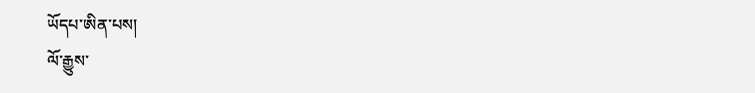ཡོདཔ་ཨིན་པས།
ལོ་རྒྱུས་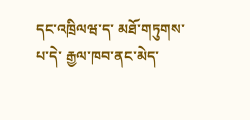དང་འཁྲིལཝ་ད་ མཐོ་གཏུགས་པ་དེ་ རྒྱལ་ཁབ་ནང་མེད་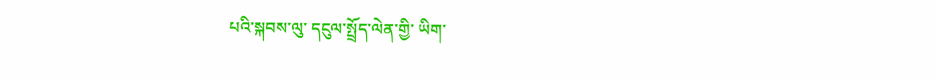པའི་སྐབས་ལུ་ དངུལ་སྤྲོད་ལེན་གྱི་ ཡིག་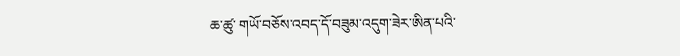ཆ་ཚུ་ གཡོ་བཅོས་འབད་དོ་བཟུམ་འདུག་ཟེར་ཨིན་པའི་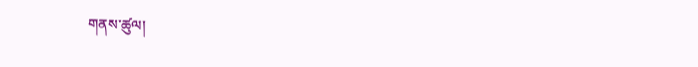གནས་ཚུལ།